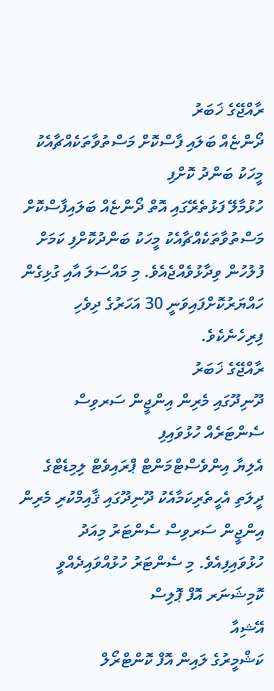ރާއްޖޭގެ ޚަބަރު
ދޯންޏެއް ބަލައި ފާސްކޮށް މަސްތުވާތަކެއްޗާއެކު މީހަކު ބަންދު ކޮށްފި
ހުޅުމާލޭ ފަޅުތެރޭގައި އޮތް ދޯންޏެއް ބަލައިފާސްކޮށް މަސްތުވާތަކެއްޗާއެކު މީހަކު ބަންދުކޮށްފި ކަމަށް ފުލުހުން ވިދާޅުވެއްޖެއެވެ. މި މައްސަލަ އާއި ގުޅިގެން ހައްޔަރުކޮށްފައިވަނީ 30 އަހަރުގެ ދިވެހި ފިރިހެނެކެވެ.
ރާއްޖޭގެ ޚަބަރު
ދޫނިދޫގައި މެރިން އިންޖީން ސަރވިސް ސެންޓަރެއް ހުޅުވައިފި
އެލިޔާ އިންވެސްޓްމަންޓް ޕްރައިވެޓް ލިމިޑެޓްގެ ދީލަތި އެހީތެރިކަމާއެކު ދޫނިދޫގައި ޤާއިމްކުރި މެރިން އިންޖީން ސަރވިސް ސެންޓަރު މިއަދު ހުޅުވައިފިއެވެ. މި ސެންޓަރު ހުޅުއްވައިދެއްވީ ކޮމިޝަނަރ އޮފް ޕޮލިސް
އޭޝިއާ
ކަޝްމީރުގެ ލައިން އޮފް ކޮންޓްރޯލް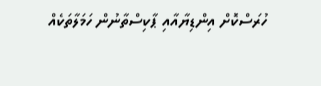ހުރަސްކޮށް އިންޑިޔާއާއި ޕާކިސްތާނުން ހަމަލާތަކެއް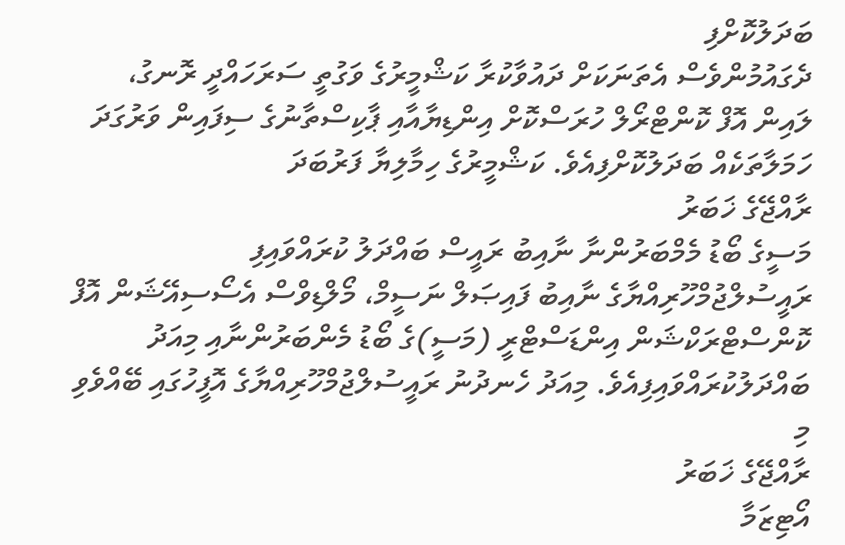ބަދަލުކޮށްފި
ދެގައުމުންވެސް އެތަނަކަށް ދައުވާކުރާ ކަޝްމީރުގެ ވަގުތީ ސަރަހައްދީ ރޮނގު، ލައިން އޮފް ކޮންޓްރޯލް ހުރަސްކޮށް އިންޑިޔާއާއި ޕާކިސްތާނުގެ ސިފައިން ވަރުގަދަ ހަމަލާތަކެއް ބަދަލުކޮށްފިއެވެ. ކަޝްމީރުގެ ހިމާލިޔާ ފަރުބަދަ
ރާއްޖޭގެ ޚަބަރު
މަސީގެ ބޯޑު މެމްބަރުންނާ ނާއިބު ރައީސް ބައްދަލު ކުރައްވައިފި
ރައީސުލްޖުމްހޫރިއްޔާގެ ނާއިބު ފައިޞަލް ނަސީމް، މޯލްޑިވްސް އެސޯސިއޭޝަން އޮފް ކޮންސްޓްރަކްޝަން އިންޑަސްޓްރީ (މަސީ)ގެ ބޯޑު މެންބަރުންނާއި މިއަދު ބައްދަލުކުރައްވައިފިއެވެ. މިއަދު ހެނދުނު ރައީސުލްޖުމްހޫރިއްޔާގެ އޮފީހުގައި ބޭއްވެވި މި
ރާއްޖޭގެ ޚަބަރު
އޯޓިޒަމާ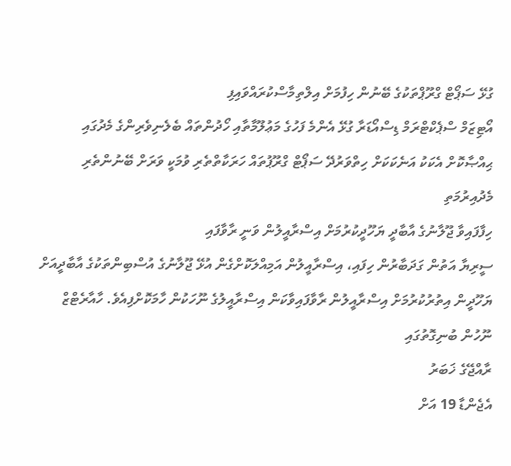ގުޅޭ ސަޕޯޓް ގްރޫޕްތަކުގެ ބޭނުން ހިފުމަށް އިލްތިމާސްކުރައްވައިފި
އޯޓިޒަމް ސްޕެކްޓްރަމް ޑިސްއޯޑަރާ ގުޅޭ އެންމެ ފަހުގެ މަޢުލޫމާތާއި ހޯދުންތައް ބެލެނިވެރިންގެ މެދުގައި ޙިއްޞާކޮށް އެކަކު އަނެކަކަށް ހިތްވަރުދޭ ސަޕޯޓް ގްރޫޕުތައް ހަރަކާތްތެރި ވުމަކީ ވަރަށް ބޭނުންތެރި
މެދުއިރުމަތި
ހިފާފައިވާ ޖޫލާނުގެ އާބާދީ ޔަހޫދީކުރުމަށް އިސްރާއީލުން ވަނީ ރާވާފައި
ސީރިޔާ އަތުން ގަދަބާރުން ހިފައި، އިސްރާއީލުން އަމިއްލަކޮށްގެން އުޅޭ ޖޫލާނުގެ އުސްބިންތަކުގެ އާބާދީއަށް ޔަހޫދީން އިތުރުކުރުމަށް އިސްރާއީލުން ރާވާފައިވާކަން އިސްރާއީލުގެ ނޫހަކުން ހާމަކޮށްފިއެވެ. ހާއާރެޓްޒް ނޫހުން ބުނިގޮތުގައި
ރާއްޖޭގެ ޚަބަރު
އެޖެންޑާ 19 އަށް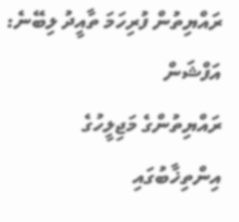ރައްޔިތުން ފުރިހަމަ ތާއީދު ލިބޭނެ: އަފްޝަން
ރައްޔިތުންގެ މަޖިލީހުގެ އިންތިޚާބުގައި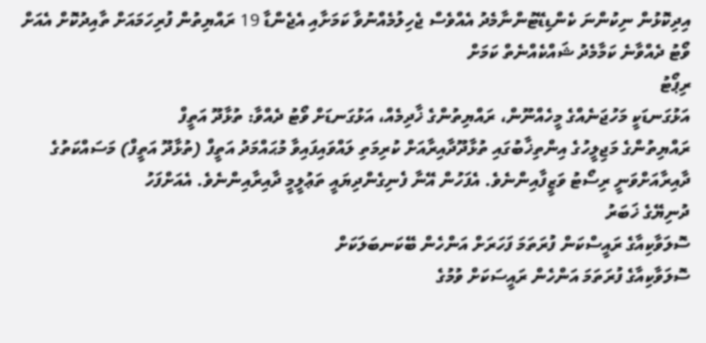އިދިކޮޅުން ނިކުންނަ ކެންޑިޑޭޓުންނާމެދު އެއްވެސް ޖެހިލުމެއްނުވާ ކަމަށާއި އެޖެންޑާ 19 ރައްޔިތުން ފުރިހަމައަށް ތާއިދުކޮށް އެއަށް ވޯޓު ދެއްވާނެ ކަމާމެދު ޝައްކެއްނެތް ކަމަށް
ރިޕޯޓު
އަޅުގަނޑަކީ މަހުޖަނެއްގެ މީހެއްނޫން، ރައްޔިތުންގެ ޚާދިމެއް، އަޅުގަނޑަށް ވޯޓު ދެއްވާ: ތުޅާދޫ އަތީފް
ރައްޔިތުންގެ މަޖިލީހުގެ އިންތިޚާބުގައި ތުޅާދޫދާއިރާއަށް ކުރިމަތި ލައްވައިފައިވާ މުޙައްމަދު އަތީފް (ތުޅާދޫ އަތީފް) މަސައްކަތުގެ ދާއިރާއަށްވަނީ ރިސޯޓު ވަޒީފާއިންނެވެ. އެފަހުން އޭނާ ފެނިގެންދިޔައީ ތަޢުލީމީ ދާއިރާއިންނެވެ. އެއަށްފަހު
ދުނިޔޭގެ ޚަބަރު
ސޮލަވާކިއާގެ ރައީސްކަން ފުރަތަމަ ފަހަރަށް އަންހެން ބޭކަނބަލަކަށް
ސޮލަވާކިއާގެ ފުރަތަމަ އަންހެން ރައީސަކަށް ވުމުގެ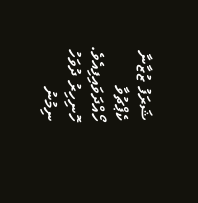ޝަރަފު ޒުޒާނާ ކެޕްޗުވާ ހޯއްދަވައިފިއެވެ. ހޮނިހިރު ދުވަހު ނިމުނު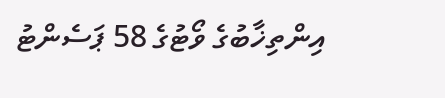އިންތިޚާބުގެ ވޯޓުގެ 58 ޕަސެންޓު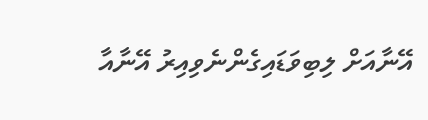އޭނާއަށް ލިބިވަޑައިގެންނެވިއިރު އޭނާއާ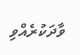ވާދަކުރެއްވި